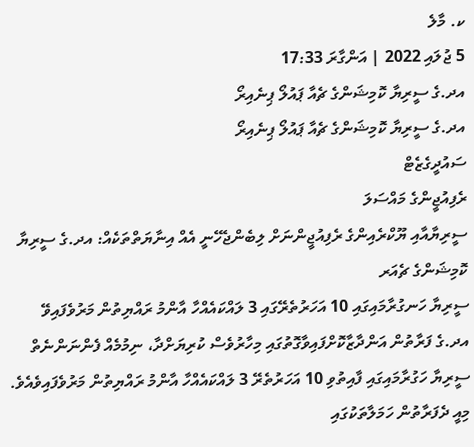ކ. މާލެ
5 ޖުލައި 2022 | އަންގާރަ 17:33
އދ.ގެ ސީރިޔާ ކޮމިޝަންގެ ޗެއާ ޕައުލޯ ޕިނެއިރޯ
އދ.ގެ ސީރިޔާ ކޮމިޝަންގެ ޗެއާ ޕައުލޯ ޕިނެއިރޯ
ސައުދީގެޒެޓް
ރެފިއުޖީންގެ މައްސަލަ
ސީރިޔާއާއި ޔޫކްރެއިންގެ ރެފިއުޖީންނަށް ލިބެންޖެހޭނީ އެއް އިނާޔަތްތަކެއް: އދ.ގެ ސީރިޔާ ކޮމިޝަންގެ ޗެއަރ
ސީރިޔާ ހަނގުރާމައިގައި 10 އަހަރުތެރޭގައި 3 ލައްކައެއްހާ އާންމު ރައްޔިތުން މަރުވެފައިވޭ
އދ.ގެ ފަރާތުން އަންދާޒާކޮށްފައިވާގޮތުގައި މިހާރުވެސް ކުރިޔަށްދާ، ނިމުމެއް ފެންނަންނެތް ސީރިޔާ ހަގުރާމައިގައި ފާއިތުވި 10 އަހަރުތެރޭ 3 ލައްކައެއްހާ އާންމު ރައްޔިތުން މަރުވެފައިވެއެވެ. މިއީ ދެފަރާތުން ހަމަލާތަކުގައި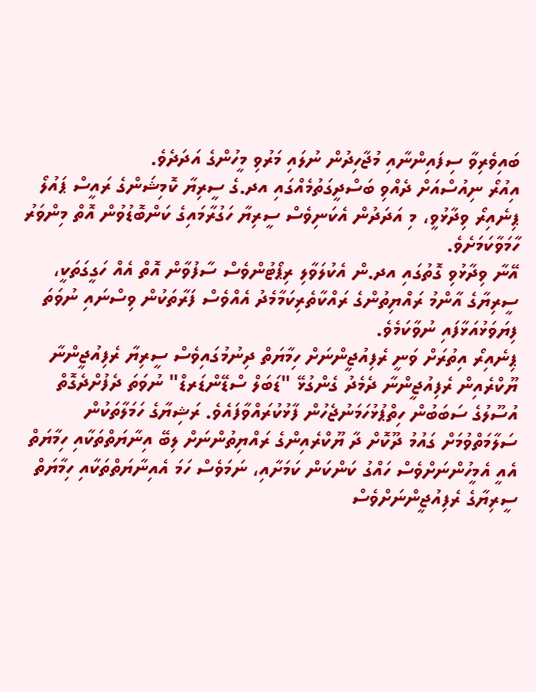ބައިވެރިވާ ސިފައިންނާއި މުޖާހިދުން ނުލައި މަރުވި މީހުންގެ އަދަދެވެ.
އިއުރޯ ނިއުސްއަށް ދެއްވި ބަސްދީގަތުމެއްގައި އދ.ގެ ސީރިޔާ ކޮމިޝަންގެ ރައީސް ޕައުލޯ ޕިނެއިރޯ ވިދާޅުވީ، މި އަދަދުން އެކަނިވެސް ސީރިޔާ ހަގުރާމައިގެ ކަންބޮޑުވުން އޮތް މިންވަރު ހާމަވާކަމަށެވެ.
އޭނާ ވިދާޅުވި ގޮތުގައި އދ.ން އެކުލަވާލި ރިޕޯޓުންވެސް ސާފުވާން އޮތް އެއް ހަގީގަތަކީ، ސީރިޔާގެ އާންމު ރައްޔިތުންގެ ރައްކާތެރިކަމާމެދު އެއްވެސް ފަރާތަކުން ވިސްނައި ނުވަތަ ފިޔަވަޅުއަޅާފައި ނުވާކަމެވެ.
ޕިނެއިރޯ އިތުރަށް ވަނީ ރެފިއުޖީންނަށް ހިމާޔަތް ދިނުމުގައިވެސް ސީރިޔާ ރެފިއުޖީންނާ ޔޫކްރެއިން ރެފިއުޖީންނާ ދެމެދު ގެންގުޅޭ "ޑަބަލް ސްޑޭންޑަރޑް" ނުވަތަ ދެފުށްދެގޮތް އުސޫލުގެ ސަބަބުން ހިތްޕުޅުހަމަނުޖެހުން ފާޅުކުރައްވާފައެވެ. ރަޝިޔާގެ ހަމަލާތަކުން ސަލާމަތްވުމަށް ގައުމު ދޫކޮށް ދާ ޔޫކްރެއިންގެ ރައްޔިތުންނަށް ލިބޭ އިނާޔަތްތަކާއި ހިމާޔަތް އެއީ އެމީހުންނަށްވެސް ހައްގު ކަންކަން ކަމަށާއި، ނަމަވެސް ހަމަ އެއިނާޔަތްތަކާއި ހިމާޔަތް ސީރިޔާގެ ރެފިއުޖީންނަށްވެސް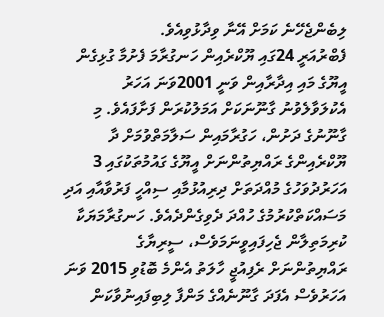ލިބެންޖެހޭނެ ކަމަށް އޭނާ ވިދާޅުވިއެވެ.
ފެބްރުއަރީ 24ގައި ޔޫކްރެއިން ހަނގުރާމަ ފެށުމާ ގުޅިގެން އީޔޫގެ މައި އިދާރާއިން ވަނީ 2001ވަނަ އަހަރު އެކުލަވާލެވުނު ގާނޫނަކަށް އަމަލުކުރަން ފަށާފައެވެ. މި ގާނޫނުގެ ދަށުން، ހަގުރާމައިން ސަލާމަތްވުމަށް ދާ ޔޫކްރެއިންގެ ރައްޔިތުންނަށް އީޔޫގެ ގައުމުތަކުގައި 3 އަހަރުދުވަހުގެ މުއްދަތަށް ދިރިއުޅުމާއި ސިއްހީ ފަރުވާއާއި އަދި މަސައްކަތްކުރުމުގެ ހުއްދަ ދެވިގެންދެއެވެ. ހަނގުރާމަޔަކާ ކުރިމަތިލާން ޖެހިފައިވީނަމަވެސް، ސީރިޔާގެ ރައްޔިތުންނަށް ރެފިއުޖީ ހާލަތު އެންމެ ބޮޑުވި 2015 ވަނަ އަހަރުވެސް އެފަދަ ގާނޫނެއްގެ މަންފާ ލިބިފައިނުވާކަން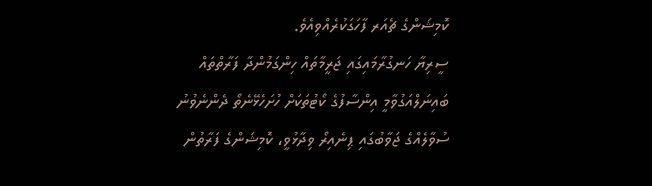ކޮމިޝަންގެ ޗެއަރ ފާހަގަކުރެއްވިއެވެ.
ސީރިޔާ ހަނގުރާމައިގައި ޖަރީމާތައް ހިންގަމުންދާ ފަރާތްތައް ބައިނަލްއަގުވާމީ އިންސާފުގެ ކޯޓުތަކަށް ހުށަހެޅޭނެތޯ ދެންނެވުނު ސުވާލެއްގެ ޖަވާބުގައި ޕިނެއިރޯ ވިދާޅުވީ، ކޮމިޝަންގެ ފަރާތުން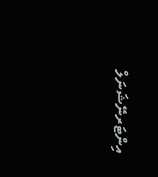އިންޓަރނޭޝަނަލް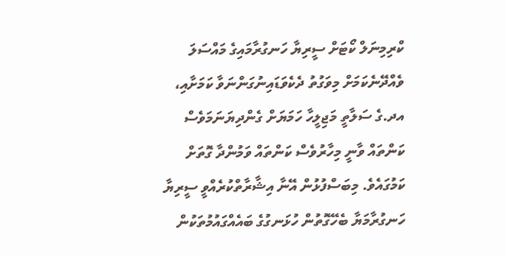ކްރިމިނަލް ކޯޓަށް ސީރިޔާ ހަނގުރާމައިގެ މައްސަލަ ވެއްދޭނެކަމަށް މިވަގުތު ދެކެވަޑައިނުގަންނަވާ ކަމަށާއި، އދ.ގެ ސަލާތީ މަޖިލީހާ ހަމަޔަށް ގެންދިޔަނަމަވެސް ކަންތައް ވާނީ މިހާރުވެސް ކަންތައް ވަމުންދާ ގޮތަށް ކަމުގައެވެ. މިބަސްފުޅުން އޭނާ އިޝާރާތްކުރެއްވީ ސީރިޔާ ހަނގުރާމަޔާ ބެހޭގޮތުން ހުޅަނގުގެ ބައެއްގައުމުތަކުން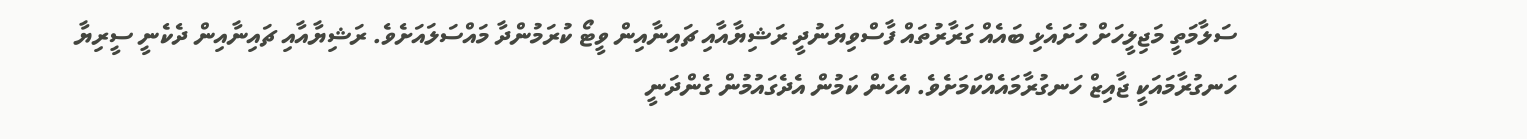ސަލާމަތީ މަޖިލީހަށް ހުށައެޅި ބައެއް ގަރާރުތައް ފާސްވިޔަނުދީ ރަޝިޔާއާއި ޗައިނާއިން ވީޓޯ ކުރަމުންދާ މައްސަލައަށެވެ. ރަޝިޔާއާއި ޗައިނާއިން ދެކެނީ ސީރިޔާ ހަނގުރާމައަކީ ޖާއިޒް ހަނގުރާމައެއްކަމަށެވެ. އެހެން ކަމުން އެދެގައުމުން ގެންދަނީ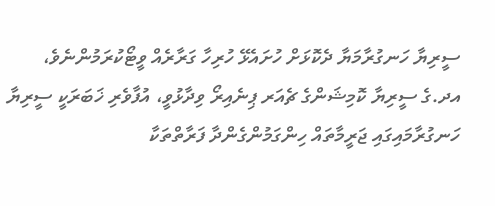ސީރިޔާ ހަނގުރާމަޔާ ދެކޮޅަށް ހުށައެޅޭ ހުރިހާ ގަރާރެއް ވީޓޯކުރަމުންނެވެ،
އދ.ގެ ސީރިޔާ ކޮމިޝަންގެ ޗެއަރ ޕިނެއިރޯ ވިދާޅުވީ، އުފާވެރި ޚަބަރަކީ ސީރިޔާ ހަނގުރާމައިގައި ޖަރީމާތައް ހިންގަމުންގެންދާ ފަރާތްތަކާ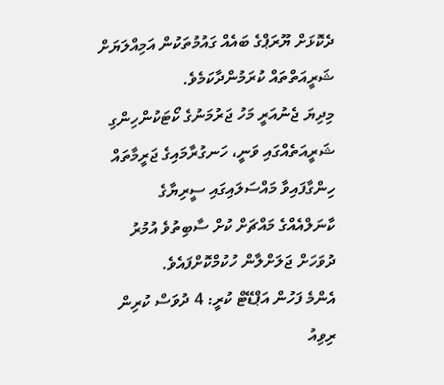ދެކޮޅަށް ޔޫރަޕްގެ ބައެއް ގައުމުތަކުން އަމިއްލަޔަށް ޝަރީއަތްތައް ކުރަމުންދާކަމެވެ.
މިދިޔަ ޖެނުއަރީ މަހު ޖަރުމަނުގެ ކޯޓަކުންހިންގި ޝަރީއަތެއްގައި ވަނީ، ހަނގުރާމައިގެ ޖަރީމާތައް ހިންގާފައިވާ މައްސަލައިގައި ސީރިޔާގެ ކާނަލްއެއްގެ މައްޗަށް ކުށް ސާބިތުވެ އުމުރު ދުވަހަށް ޖަލަށްލާން ހުކުމްކޮށްފައެވެ.
އެންމެ ފަހުން އަޕްޑޭޓް ކުރީ: 4 ދުވަސް ކުރިން
ރިވިއު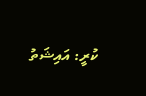ކުރީ: އައިޝަތު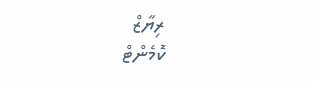ރިޔާޒް
ކޮމެންޓް